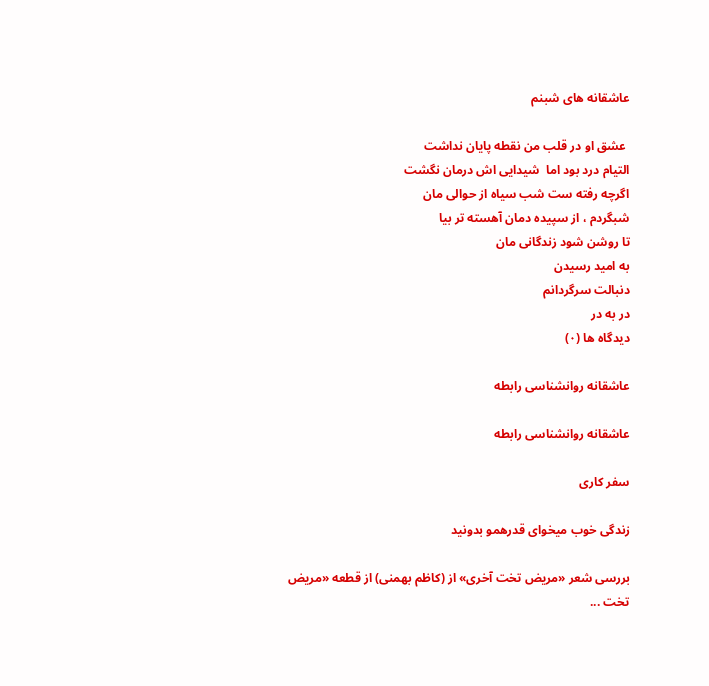عاشقانه های شبنم

 عشق او در قلب من نقطه پایان نداشت
التیام درد بود اما  شیدایی اش درمان نگشت
اگرچه رفته ست شب سیاه از حوالی مان
شبگردم ، از سپیده دمان آهسته تر بیا
تا روشن شود زندگانی مان
به امید رسیدن
دنبالت سرگردانم
در به در
دیدگاه ها (۰)

عاشقانه روانشناسی رابطه

عاشقانه روانشناسی رابطه

سفر کاری

زندگی خوب میخوای قدرهمو بدونید

بررسی شعر «مریض تخت آخری» از (کاظم بهمنی) از قطعه «مریض تخت ...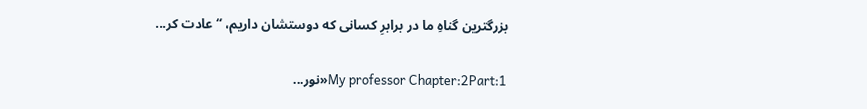بزرگترین گناهِ ما در برابرِ کسانی که دوستشان داریم، “عادت کر...

My professor Chapter:2Part:1«نور...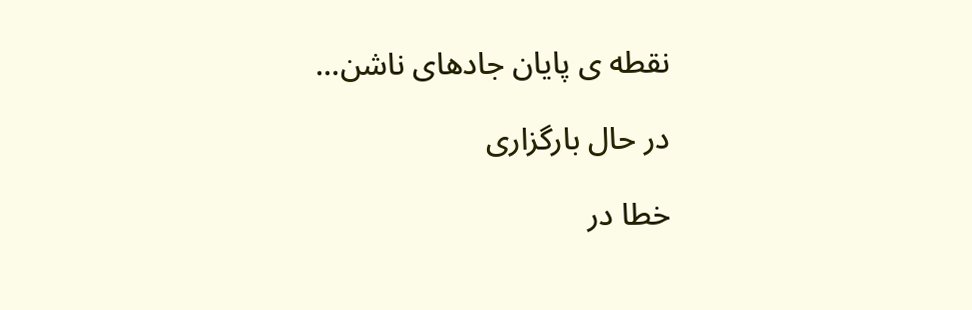نقطه ی پایان جادهای ناشن...

در حال بارگزاری

خطا در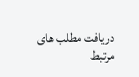دریافت مطلب های مرتبط